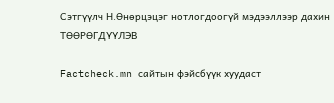Сэтгүүлч Н.Өнөрцэцэг нотлогдоогүй мэдээллээр дахин ТӨӨРӨГДҮҮЛЭВ

Factcheck.mn сайтын фэйсбүүк хуудаст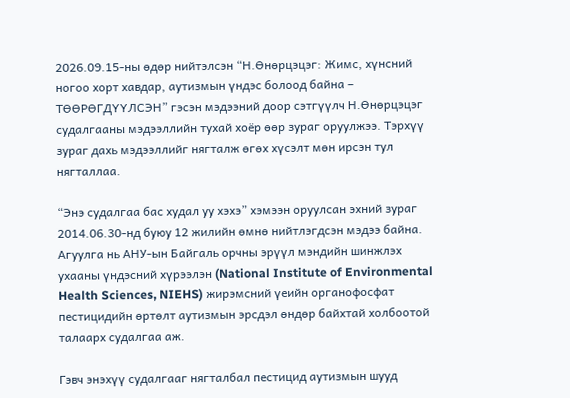2026.09.15-ны өдөр нийтэлсэн “Н.Өнөрцэцэг: Жимс, хүнсний ногоо хорт хавдар, аутизмын үндэс болоод байна – ТӨӨРӨГДҮҮЛСЭН” гэсэн мэдээний доор сэтгүүлч Н.Өнөрцэцэг судалгааны мэдээллийн тухай хоёр өөр зураг оруулжээ. Тэрхүү зураг дахь мэдээллийг нягталж өгөх хүсэлт мөн ирсэн тул нягталлаа.

“Энэ судалгаа бас худал уу хэхэ” хэмээн оруулсан эхний зураг 2014.06.30-нд буюу 12 жилийн өмнө нийтлэгдсэн мэдээ байна. Агуулга нь АНУ-ын Байгаль орчны эрүүл мэндийн шинжлэх ухааны үндэсний хүрээлэн (National Institute of Environmental Health Sciences, NIEHS) жирэмсний үеийн органофосфат пестицидийн өртөлт аутизмын эрсдэл өндөр байхтай холбоотой талаарх судалгаа аж.

Гэвч энэхүү судалгааг нягталбал пестицид аутизмын шууд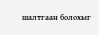шалтгаан болохыг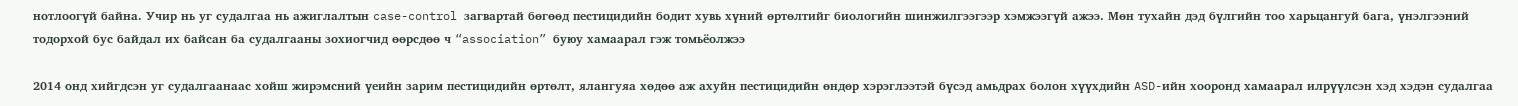нотлоогүй байна. Учир нь уг судалгаа нь ажиглалтын case-control загвартай бөгөөд пестицидийн бодит хувь хүний өртөлтийг биологийн шинжилгээгээр хэмжээгүй ажээ. Мөн тухайн дэд бүлгийн тоо харьцангуй бага, үнэлгээний тодорхой бус байдал их байсан ба судалгааны зохиогчид өөрсдөө ч “association” буюу хамаарал гэж томьёолжээ

2014 онд хийгдсэн уг судалгаанаас хойш жирэмсний үеийн зарим пестицидийн өртөлт, ялангуяа хөдөө аж ахуйн пестицидийн өндөр хэрэглээтэй бүсэд амьдрах болон хүүхдийн ASD-ийн хооронд хамаарал илрүүлсэн хэд хэдэн судалгаа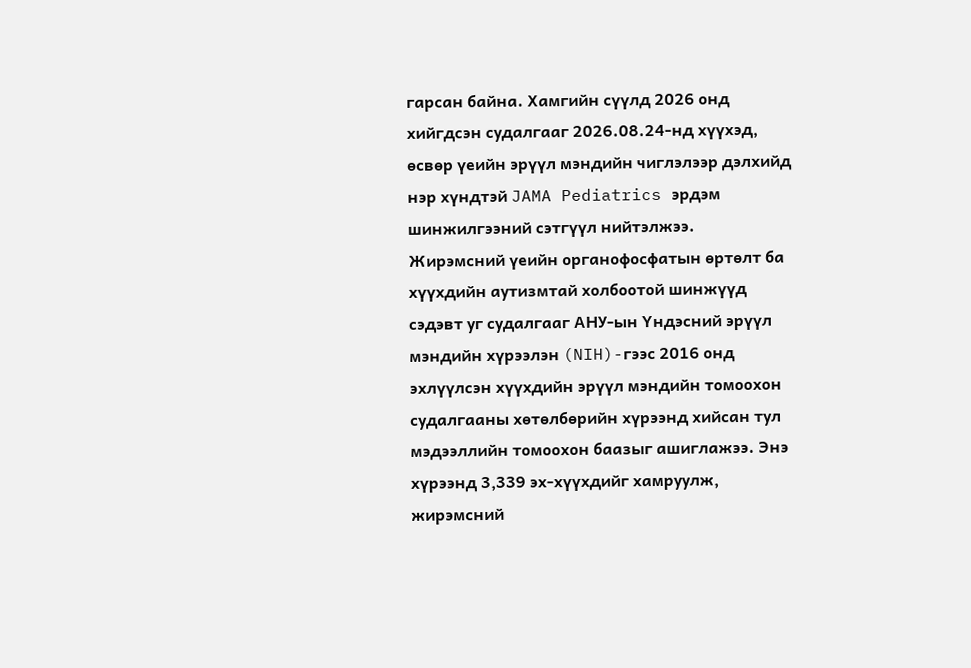гарсан байна. Хамгийн сүүлд 2026 онд хийгдсэн судалгааг 2026.08.24-нд хүүхэд, өсвөр үеийн эрүүл мэндийн чиглэлээр дэлхийд нэр хүндтэй JAMA Pediatrics эрдэм шинжилгээний сэтгүүл нийтэлжээ.   Жирэмсний үеийн органофосфатын өртөлт ба хүүхдийн аутизмтай холбоотой шинжүүд сэдэвт уг судалгааг АНУ-ын Үндэсний эрүүл мэндийн хүрээлэн (NIH)-гээс 2016 онд эхлүүлсэн хүүхдийн эрүүл мэндийн томоохон судалгааны хөтөлбөрийн хүрээнд хийсан тул мэдээллийн томоохон баазыг ашиглажээ. Энэ хүрээнд 3,339 эх-хүүхдийг хамруулж, жирэмсний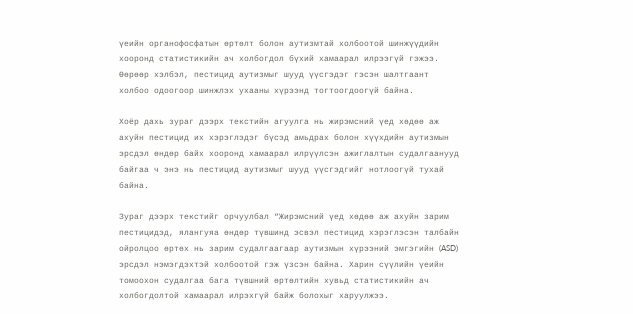үеийн органофосфатын өртөлт болон аутизмтай холбоотой шинжүүдийн хооронд статистикийн ач холбогдол бүхий хамаарал илрээгүй гэжээ. Өөрөөр хэлбэл, пестицид аутизмыг шууд үүсгэдэг гэсэн шалтгаант холбоо одоогоор шинжлэх ухааны хүрээнд тогтоогдоогүй байна.

Хоёр дахь зураг дээрх текстийн агуулга нь жирэмсний үед хөдөө аж ахуйн пестицид их хэрэглэдэг бүсэд амьдрах болон хүүхдийн аутизмын эрсдэл өндөр байх хооронд хамаарал илрүүлсэн ажиглалтын судалгаанууд байгаа ч энэ нь пестицид аутизмыг шууд үүсгэдгийг нотлоогүй тухай байна.

Зураг дээрх текстийг орчуулбал “Жирэмсний үед хөдөө аж ахуйн зарим пестицидэд, ялангуяа өндөр түвшинд эсвэл пестицид хэрэглэсэн талбайн ойролцоо өртөх нь зарим судалгаагаар аутизмын хүрээний эмгэгийн (ASD) эрсдэл нэмэгдэхтэй холбоотой гэж үзсэн байна. Харин сүүлийн үеийн томоохон судалгаа бага түвшний өртөлтийн хувьд статистикийн ач холбогдолтой хамаарал илрэхгүй байж болохыг харуулжээ.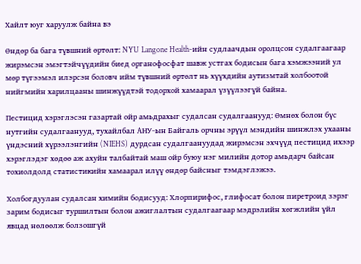Хайлт юуг харуулж байна вэ

Өндөр ба бага түвшний өртөлт: NYU Langone Health-ийн судлаачдын оролцсон судалгаагаар жирэмсэн эмэгтэйчүүдийн биед органофосфат шавж устгах бодисын бага хэмжээний ул мөр түгээмэл илэрсэн боловч ийм түвшний өртөлт нь хүүхдийн аутизмтай холбоотой нийгмийн харилцааны шинжүүдтэй тодорхой хамаарал үзүүлээгүй байна.

Пестицид хэрэглэсэн газартай ойр амьдрахыг судалсан судалгаанууд: Өмнөх болон бүс нутгийн судалгаанууд, тухайлбал АНУ-ын Байгаль орчны эрүүл мэндийн шинжлэх ухааны үндэсний хүрээлэнгийн (NIEHS) дурдсан судалгаануудад жирэмсэн эхчүүд пестицид ихээр хэрэглэдэг хөдөө аж ахуйн талбайтай маш ойр буюу нэг милийн дотор амьдарч байсан тохиолдолд статистикийн хамаарал илүү өндөр байсныг тэмдэглэжээ.

Холбогдуулан судалсан химийн бодисууд: Хлорпирифос, глифосат болон пиретроид зэрэг зарим бодисыг туршилтын болон ажиглалтын судалгаагаар мэдрэлийн хөгжлийн үйл явцад нөлөөлж болзошгүй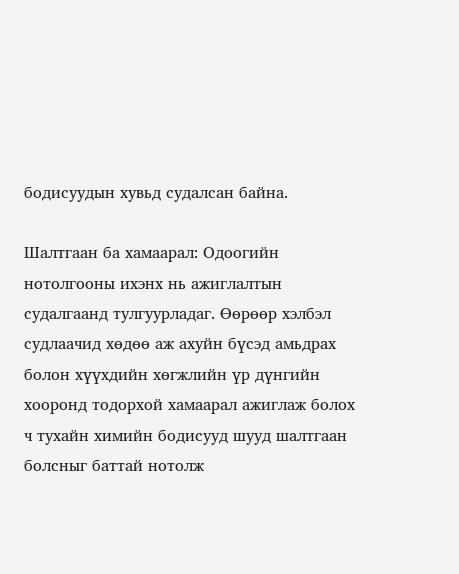бодисуудын хувьд судалсан байна.

Шалтгаан ба хамаарал: Одоогийн нотолгооны ихэнх нь ажиглалтын судалгаанд тулгуурладаг. Өөрөөр хэлбэл судлаачид хөдөө аж ахуйн бүсэд амьдрах болон хүүхдийн хөгжлийн үр дүнгийн хооронд тодорхой хамаарал ажиглаж болох ч тухайн химийн бодисууд шууд шалтгаан болсныг баттай нотолж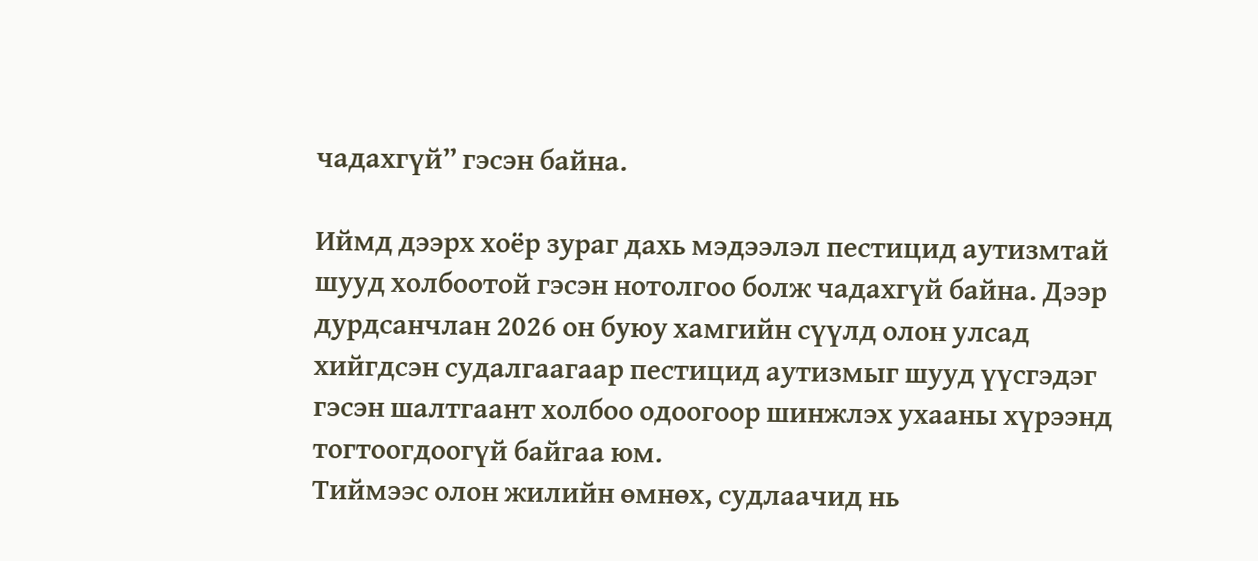чадахгүй” гэсэн байна.

Иймд дээрх хоёр зураг дахь мэдээлэл пестицид аутизмтай шууд холбоотой гэсэн нотолгоо болж чадахгүй байна. Дээр дурдсанчлан 2026 он буюу хамгийн сүүлд олон улсад хийгдсэн судалгаагаар пестицид аутизмыг шууд үүсгэдэг гэсэн шалтгаант холбоо одоогоор шинжлэх ухааны хүрээнд тогтоогдоогүй байгаа юм.
Тиймээс олон жилийн өмнөх, судлаачид нь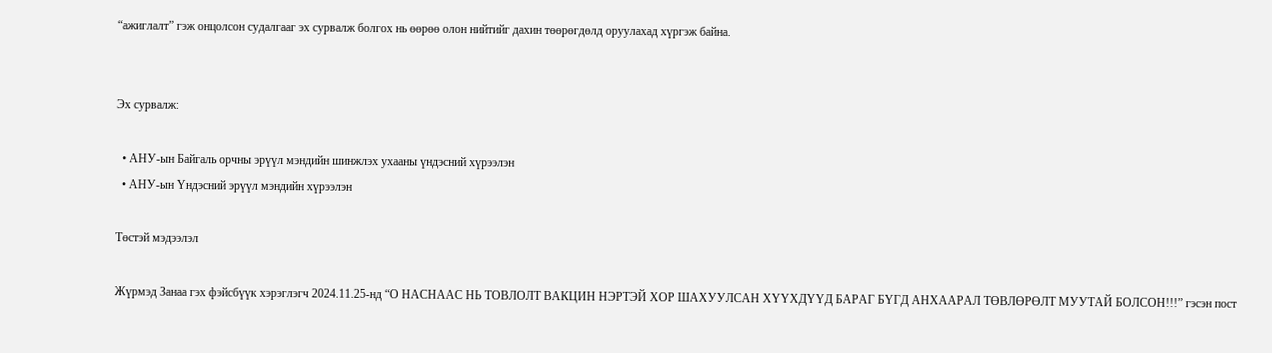“ажиглалт” гэж онцолсон судалгааг эх сурвалж болгох нь өөрөө олон нийтийг дахин төөрөгдөлд оруулахад хүргэж байна.


Эх сурвалж:

  • АНУ-ын Байгаль орчны эрүүл мэндийн шинжлэх ухааны үндэсний хүрээлэн
  • АНУ-ын Үндэсний эрүүл мэндийн хүрээлэн

Төстэй мэдээлэл

Жүрмэд Занаа гэх фэйсбүүк хэрэглэгч 2024.11.25-нд “О НАСНААС НЬ ТОВЛОЛТ ВАКЦИН НЭРТЭЙ ХОР ШАХУУЛСАН ХҮҮХДҮҮД БАРАГ БҮГД АНХААРАЛ ТӨВЛӨРӨЛТ МУУТАЙ БОЛСОН!!!” гэсэн пост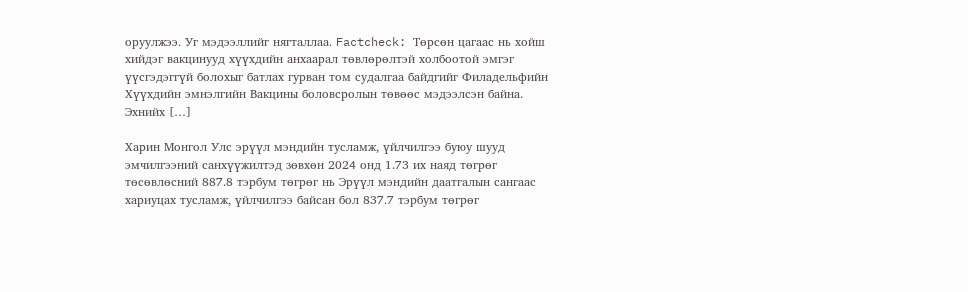оруулжээ. Уг мэдээллийг нягталлаа. Factcheck: Төрсөн цагаас нь хойш хийдэг вакцинууд хүүхдийн анхаарал төвлөрөлтэй холбоотой эмгэг үүсгэдэггүй болохыг батлах гурван том судалгаа байдгийг Филадельфийн Хүүхдийн эмнэлгийн Вакцины боловсролын төвөөс мэдээлсэн байна. Эхнийх […]

Харин Монгол Улс эрүүл мэндийн тусламж, үйлчилгээ буюу шууд эмчилгээний санхүүжилтэд зөвхөн 2024 онд 1.73 их наяд төгрөг төсөвлөсний 887.8 тэрбум төгрөг нь Эрүүл мэндийн даатгалын сангаас хариуцах тусламж, үйлчилгээ байсан бол 837.7 тэрбум төгрөг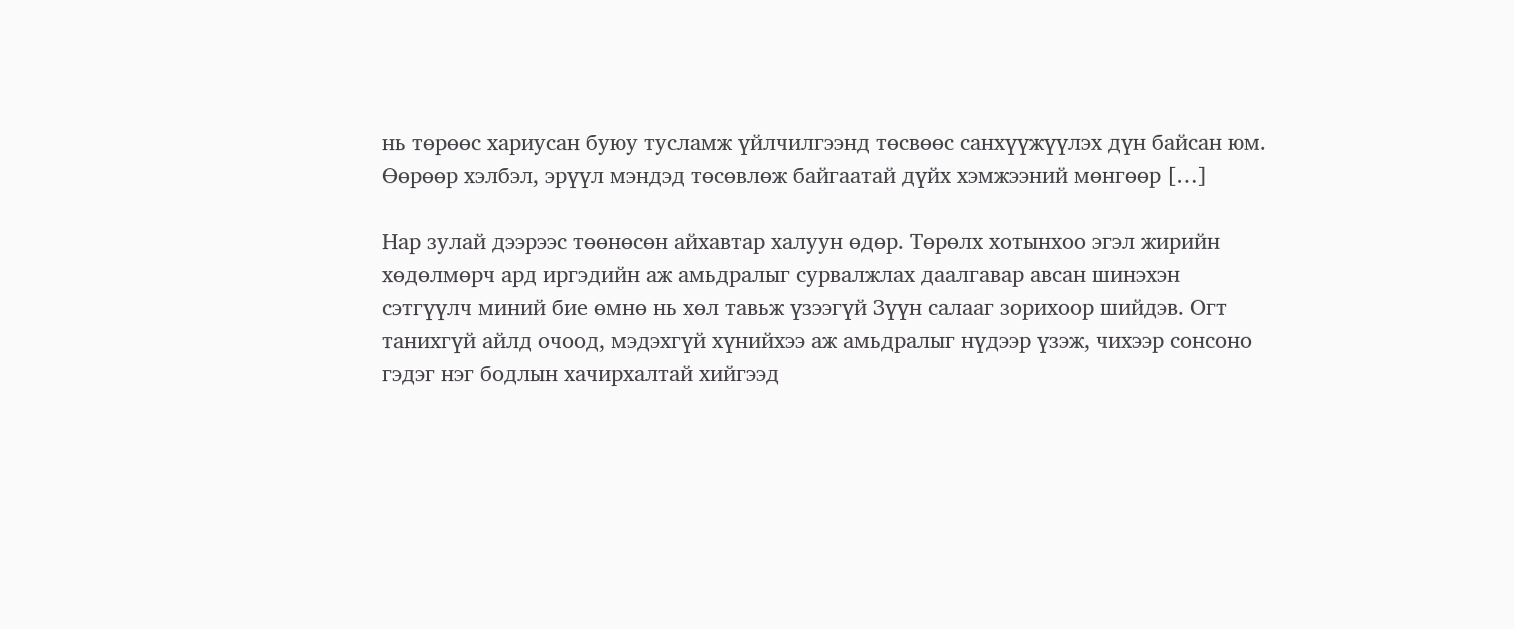нь төрөөс хариусан буюу тусламж үйлчилгээнд төсвөөс санхүүжүүлэх дүн байсан юм. Өөрөөр хэлбэл, эрүүл мэндэд төсөвлөж байгаатай дүйх хэмжээний мөнгөөр […]

Нар зулай дээрээс төөнөсөн айхавтар халуун өдөр. Төрөлх хотынхоо эгэл жирийн хөдөлмөрч ард иргэдийн аж амьдралыг сурвалжлах даалгавар авсан шинэхэн сэтгүүлч миний бие өмнө нь хөл тавьж үзээгүй Зүүн салааг зорихоор шийдэв. Огт танихгүй айлд очоод, мэдэхгүй хүнийхээ аж амьдралыг нүдээр үзэж, чихээр сонсоно гэдэг нэг бодлын хачирхалтай хийгээд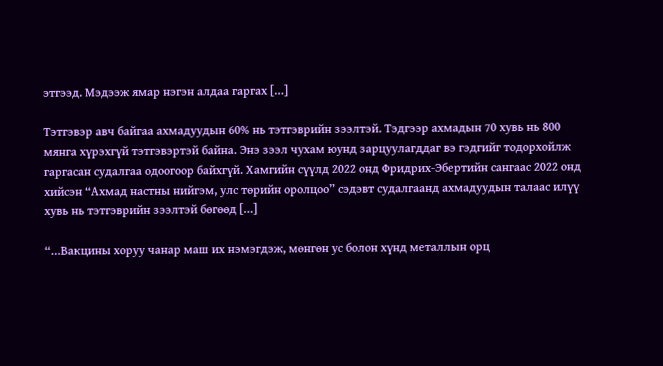этгээд. Мэдээж ямар нэгэн алдаа гаргах […]

Тэтгэвэр авч байгаа ахмадуудын 60% нь тэтгэврийн зээлтэй. Тэдгээр ахмадын 70 хувь нь 800 мянга хүрэхгүй тэтгэвэртэй байна. Энэ зээл чухам юунд зарцуулагддаг вэ гэдгийг тодорхойлж гаргасан судалгаа одоогоор байхгүй. Хамгийн сүүлд 2022 онд Фридрих-Эбертийн сангаас 2022 онд хийсэн “Ахмад настны нийгэм, улс төрийн оролцоо” сэдэвт судалгаанд ахмадуудын талаас илүү хувь нь тэтгэврийн зээлтэй бөгөөд […]

“…Вакцины хоруу чанар маш их нэмэгдэж, мөнгөн ус болон хүнд металлын орц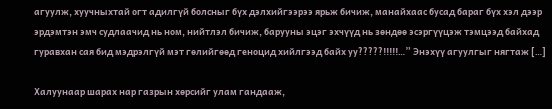агуулж, хуучныхтай огт адилгүй болсныг бүх дэлхийгээрээ ярьж бичиж, манайхаас бусад бараг бүх хэл дээр эрдэмтэн эмч судлаачид нь ном, нийтлэл бичиж, барууны эцэг эхчүүд нь зөндөө эсэргүүцэж тэмцээд байхад гуравхан сая бид мэдрэлгүй мэт гөлийгөөд геноцид хийлгээд байх уу?????!!!!!…” Энэхүү агуулгыг нягтаж […]

Халуунаар шарах нар газрын хөрсийг улам гандааж,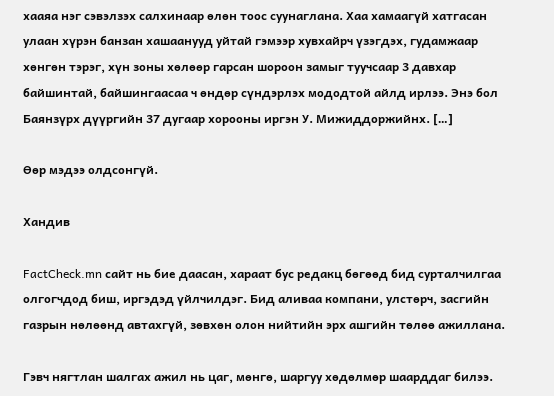хааяа нэг сэвэлзэх салхинаар өлөн тоос суунаглана. Хаа хамаагүй хатгасан улаан хүрэн банзан хашаанууд уйтай гэмээр хувхайрч үзэгдэх, гудамжаар хөнгөн тэрэг, хүн зоны хөлөөр гарсан шороон замыг туучсаар 3 давхар байшинтай, байшингаасаа ч өндөр сүндэрлэх мододтой айлд ирлээ. Энэ бол Баянзүрх дүүргийн 37 дугаар хорооны иргэн У. Мижиддоржийнх. […]

Өөр мэдээ олдсонгүй.

Хандив

FactCheck.mn сайт нь бие даасан, хараат бус редакц бөгөөд бид сурталчилгаа олгогчдод биш, иргэдэд үйлчилдэг. Бид аливаа компани, улстөрч, засгийн газрын нөлөөнд автахгүй, зөвхөн олон нийтийн эрх ашгийн төлөө ажиллана.

Гэвч нягтлан шалгах ажил нь цаг, мөнгө, шаргуу хөдөлмөр шаарддаг билээ.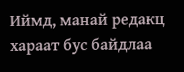Иймд, манай редакц хараат бус байдлаа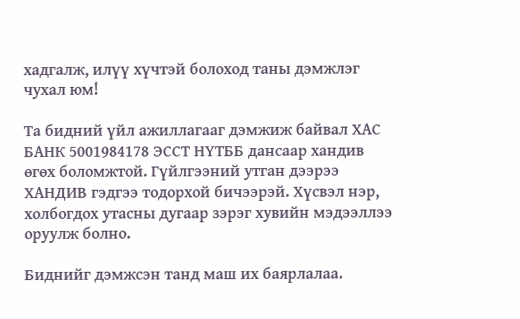хадгалж, илүү хүчтэй болоход таны дэмжлэг чухал юм!

Та бидний үйл ажиллагааг дэмжиж байвал ХАС БАНК 5001984178 ЭССТ НҮТББ дансаар хандив өгөх боломжтой. Гүйлгээний утган дээрээ ХАНДИВ гэдгээ тодорхой бичээрэй. Хүсвэл нэр, холбогдох утасны дугаар зэрэг хувийн мэдээллээ оруулж болно.

Биднийг дэмжсэн танд маш их баярлалаа.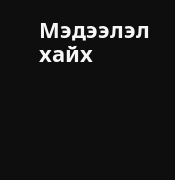Мэдээлэл хайх